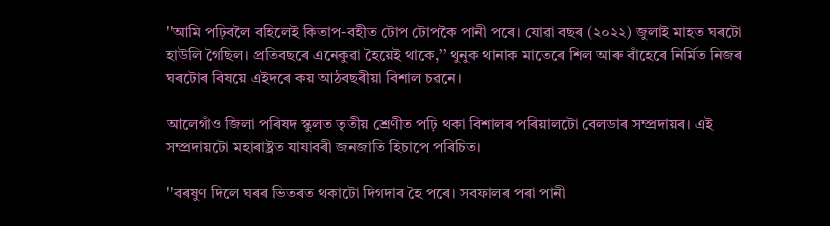''আমি পঢ়িবলৈ বহিলেই কিতাপ-বহীত টোপ টোপকৈ পানী পৰে। যোৱা বছৰ (২০২২) জুলাই মাহত ঘৰটো হাউলি গৈছিল। প্ৰতিবছৰে এনেকুৱা হৈয়েই থাকে,’’ থুনুক থানাক মাতেৰে শিল আৰু বাঁহেৰে নিৰ্মিত নিজৰ ঘৰটোৰ বিষয়ে এইদৰে কয় আঠবছৰীয়া বিশাল চৱনে।

আলেগাঁও জিলা পৰিষদ স্কুলত তৃতীয় শ্ৰেণীত পঢ়ি থকা বিশালৰ পৰিয়ালটো বেলডাৰ সম্প্ৰদায়ৰ। এই সম্প্ৰদায়টো মহাৰাষ্ট্ৰত যাযাবৰী জনজাতি হিচাপে পৰিচিত।

''বৰষুণ দিলে ঘৰৰ ভিতৰত থকাটো দিগদাৰ হৈ পৰে। সবফালৰ পৰা পানী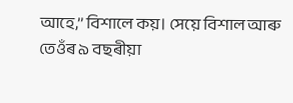আহে,’’ বিশালে কয়। সেয়ে বিশাল আৰু তেওঁৰ ৯ বছৰীয়া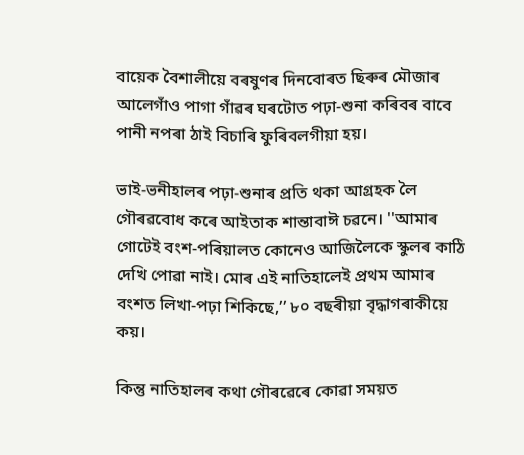বায়েক বৈশালীয়ে বৰষুণৰ দিনবোৰত ছিৰুৰ মৌজাৰ আলেগাঁও পাগা গাঁৱৰ ঘৰটোত পঢ়া-শুনা কৰিবৰ বাবে পানী নপৰা ঠাই বিচাৰি ফুৰিবলগীয়া হয়।

ভাই-ভনীহালৰ পঢ়া-শুনাৰ প্ৰতি থকা আগ্ৰহক লৈ গৌৰৱবোধ কৰে আইতাক শান্তাবাঈ চৱনে। ''আমাৰ গোটেই বংশ-পৰিয়ালত কোনেও আজিলৈকে স্কুলৰ কাঠি দেখি পোৱা নাই। মোৰ এই নাতিহালেই প্ৰথম আমাৰ বংশত লিখা-পঢ়া শিকিছে,’’ ৮০ বছৰীয়া বৃদ্ধাগৰাকীয়ে কয়।

কিন্তু নাতিহালৰ কথা গৌৰৱেৰে কোৱা সময়ত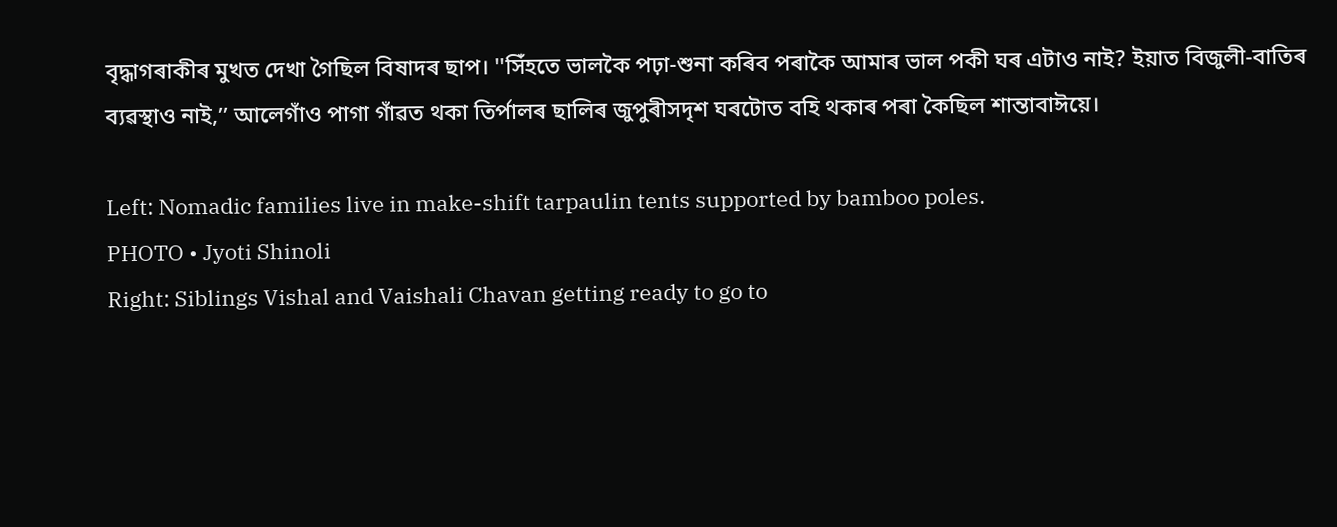বৃদ্ধাগৰাকীৰ মুখত দেখা গৈছিল বিষাদৰ ছাপ। ''সিঁহতে ভালকৈ পঢ়া-শুনা কৰিব পৰাকৈ আমাৰ ভাল পকী ঘৰ এটাও নাই? ইয়াত বিজুলী-বাতিৰ ব্যৱস্থাও নাই,’’ আলেগাঁও পাগা গাঁৱত থকা তিৰ্পালৰ ছালিৰ জুপুৰীসদৃশ ঘৰটোত বহি থকাৰ পৰা কৈছিল শান্তাবাঈয়ে।

Left: Nomadic families live in make-shift tarpaulin tents supported by bamboo poles.
PHOTO • Jyoti Shinoli
Right: Siblings Vishal and Vaishali Chavan getting ready to go to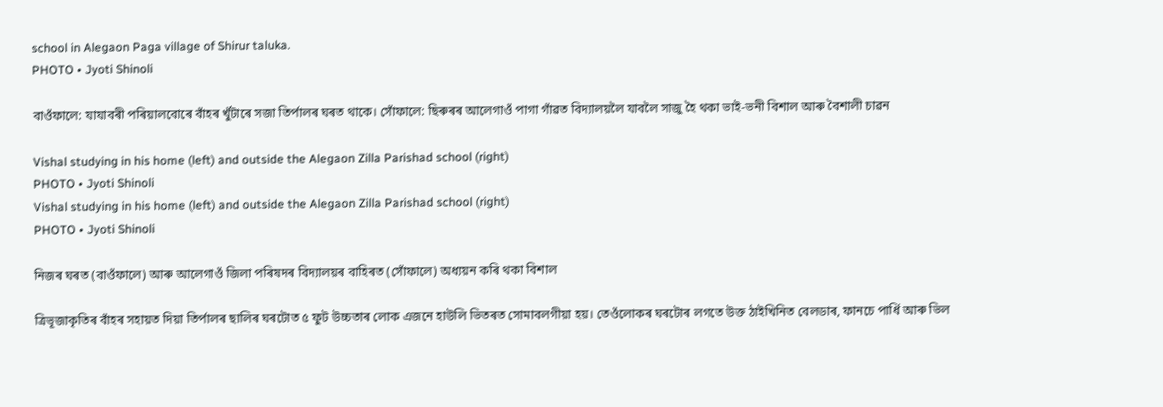school in Alegaon Paga village of Shirur taluka.
PHOTO • Jyoti Shinoli

বাওঁফালে: যাযাবৰী পৰিয়ালবোৰে বাঁহৰ খুঁটাৰে সজা তিৰ্পালৰ ঘৰত থাকে। সোঁফালে: ছিৰুৰৰ আলেগাওঁ পাগা গাঁৱত বিদ্যালয়লৈ যাবলৈ সাজু হৈ থকা ভাই-ভনী বিশাল আৰু বৈশালী চাৱন

Vishal studying in his home (left) and outside the Alegaon Zilla Parishad school (right)
PHOTO • Jyoti Shinoli
Vishal studying in his home (left) and outside the Alegaon Zilla Parishad school (right)
PHOTO • Jyoti Shinoli

নিজৰ ঘৰত (বাওঁফালে) আৰু আলেগাওঁ জিলা পৰিষদৰ বিদ্যালয়ৰ বাহিৰত (সোঁফালে) অধ্যয়ন কৰি থকা বিশাল

ত্ৰিভূজাকৃতিৰ বাঁহৰ সহায়ত দিয়া তিৰ্পালৰ ছালিৰ ঘৰটোত ৫ ফুট উচ্চতাৰ লোক এজনে হাউলি ভিতৰত সোমাবলগীয়া হয়। তেওঁলোকৰ ঘৰটোৰ লগতে উক্ত ঠাইখিনিত বেলডাৰ, ফানচে পাৰ্ধি আৰু ভিল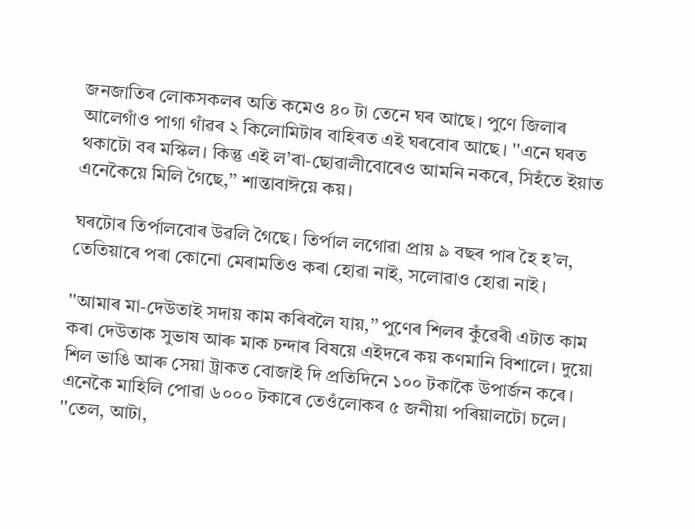জনজাতিৰ লোকসকলৰ অতি কমেও ৪০ টা তেনে ঘৰ আছে। পুণে জিলাৰ আলেগাঁও পাগা গাঁৱৰ ২ কিলোমিটাৰ বাহিৰত এই ঘৰবোৰ আছে। ''এনে ঘৰত থকাটো বৰ মস্কিল। কিন্তু এই ল’ৰা-ছোৱালীবোৰেও আমনি নকৰে, সিহঁতে ইয়াত এনেকৈয়ে মিলি গৈছে,’’ শান্তাবাঈয়ে কয়।

ঘৰটোৰ তিৰ্পালবোৰ উৱলি গৈছে। তিৰ্পাল লগোৱা প্ৰায় ৯ বছৰ পাৰ হৈ হ’ল, তেতিয়াৰে পৰা কোনো মেৰামতিও কৰা হোৱা নাই, সলোৱাও হোৱা নাই।

''আমাৰ মা-দেউতাই সদায় কাম কৰিবলৈ যায়,’’ পুণেৰ শিলৰ কুঁৱেৰী এটাত কাম কৰা দেউতাক সুভাষ আৰু মাক চন্দাৰ বিষয়ে এইদৰে কয় কণমানি বিশালে। দুয়ো শিল ভাঙি আৰু সেয়া ট্ৰাকত বোজাই দি প্ৰতিদিনে ১০০ টকাকৈ উপাৰ্জন কৰে। এনেকৈ মাহিলি পোৱা ৬০০০ টকাৰে তেওঁলোকৰ ৫ জনীয়া পৰিয়ালটো চলে। ''তেল, আটা,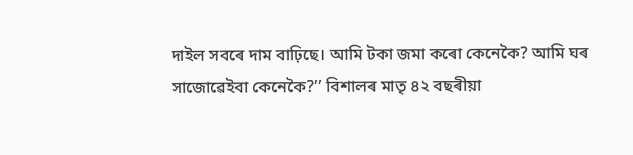দাইল সবৰে দাম বাঢ়িছে। আমি টকা জমা কৰো কেনেকৈ? আমি ঘৰ সাজোৱেইবা কেনেকৈ?’’ বিশালৰ মাতৃ ৪২ বছৰীয়া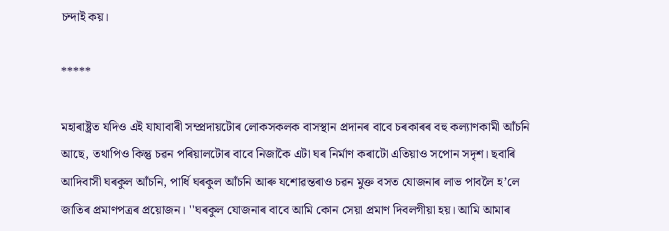চন্দাই কয়।

*****

মহাৰাষ্ট্ৰত যদিও এই যাযাবাৰী সম্প্ৰদায়টোৰ লোকসকলক বাসস্থান প্ৰদানৰ বাবে চৰকাৰৰ বহু কল্যাণকামী আঁচনি আছে, তথাপিও কিন্তু চৱন পৰিয়ালটোৰ বাবে নিজাকৈ এটা ঘৰ নিৰ্মাণ কৰাটো এতিয়াও সপোন সদৃশ। ছবাৰি আদিবাসী ঘৰকুল আঁচনি, পাৰ্ধি ঘৰকুল আঁচনি আৰু যশোৱন্তৰাও চৱন মুক্ত বসত যোজনাৰ লাভ পাবলৈ হ’লে জাতিৰ প্ৰমাণপত্ৰৰ প্ৰয়োজন। ''ঘৰকুল যোজনাৰ বাবে আমি কোন সেয়া প্ৰমাণ দিবলগীয়া হয়। আমি আমাৰ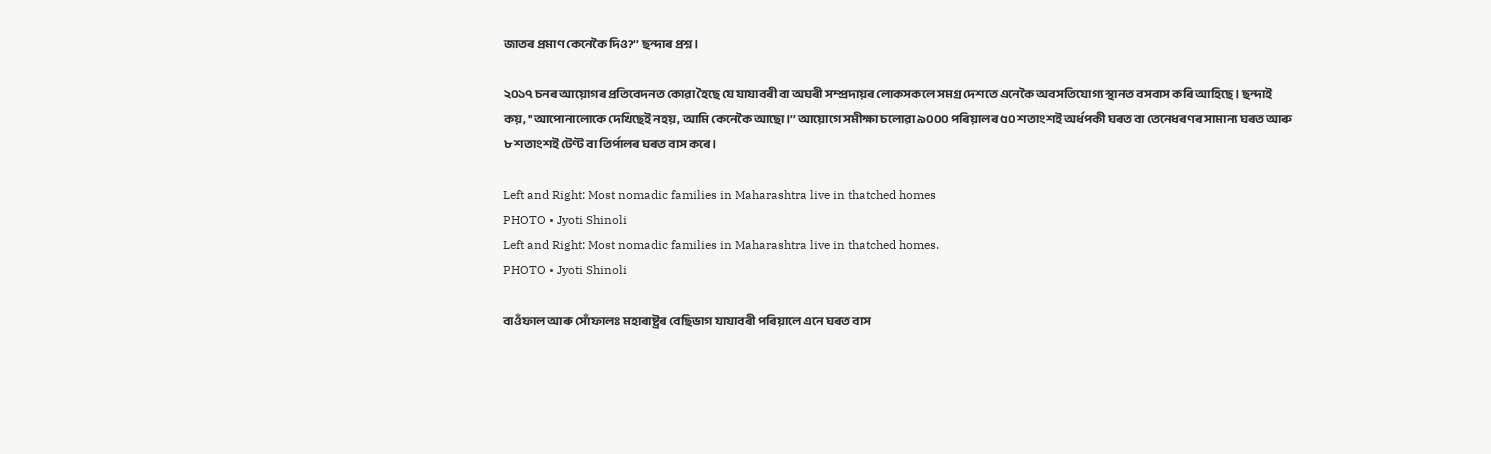জাতৰ প্ৰমাণ কেনেকৈ দিও?’’ ছন্দাৰ প্ৰশ্ন।

২০১৭ চনৰ আয়োগৰ প্ৰতিবেদনত কোৱা হৈছে যে যাযাবৰী বা অঘৰী সম্প্ৰদায়ৰ লোকসকলে সমগ্ৰ দেশতে এনেকৈ অবসতিযোগ্য স্থানত বসবাস কৰি আহিছে। ছন্দাই কয়, ''আপোনালোকে দেখিছেই নহয়, আমি কেনেকৈ আছো।’’ আয়োগে সমীক্ষা চলোৱা ৯০০০ পৰিয়ালৰ ৫০ শতাংশই অৰ্ধপকী ঘৰত বা তেনেধৰণৰ সামান্য ঘৰত আৰু ৮ শতাংশই টেণ্ট বা তিৰ্পালৰ ঘৰত বাস কৰে।

Left and Right: Most nomadic families in Maharashtra live in thatched homes
PHOTO • Jyoti Shinoli
Left and Right: Most nomadic families in Maharashtra live in thatched homes.
PHOTO • Jyoti Shinoli

বাওঁফাল আৰু সোঁফালঃ মহাৰাষ্ট্ৰৰ বেছিভাগ যাযাবৰী পৰিয়ালে এনে ঘৰত বাস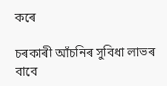কৰে

চৰকাৰী আঁচনিৰ সুবিধা লাভৰ বাবে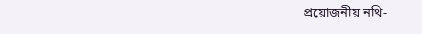প্ৰয়োজনীয় নথি-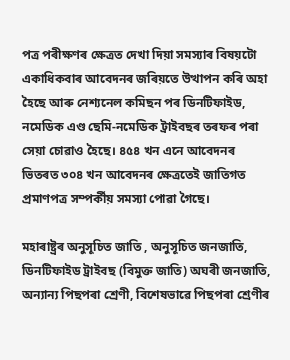পত্ৰ পৰীক্ষণৰ ক্ষেত্ৰত দেখা দিয়া সমস্যাৰ বিষয়টো একাধিকবাৰ আবেদনৰ জৰিয়তে উত্থাপন কৰি অহা হৈছে আৰু নেশ্যনেল কমিছন পৰ ডিনটিফাইড, নমেডিক এণ্ড ছেমি-নমেডিক ট্ৰাইবছৰ তৰফৰ পৰা সেয়া চোৱাও হৈছে। ৪৫৪ খন এনে আবেদনৰ ভিতৰত ৩০৪ খন আবেদনৰ ক্ষেত্ৰতেই জাতিগত প্ৰমাণপত্ৰ সম্পৰ্কীয় সমস্যা পোৱা গৈছে।

মহাৰাষ্ট্ৰৰ অনুসূচিত জাতি , অনুসূচিত জনজাতি, ডিনটিফাইড ট্ৰাইবছ (বিমুক্ত জাতি) অঘৰী জনজাতি, অন্যান্য পিছপৰা শ্ৰেণী, বিশেষভাৱে পিছপৰা শ্ৰেণীৰ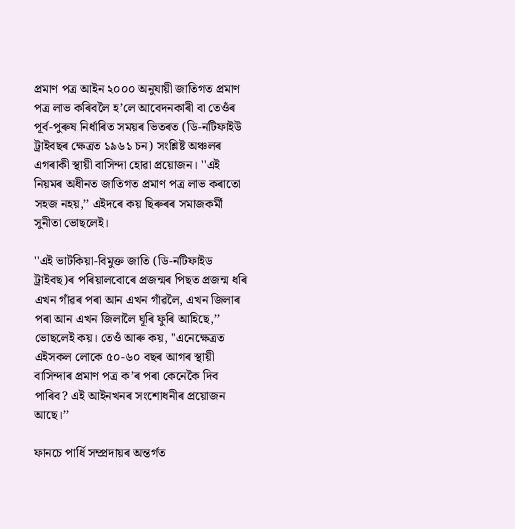প্ৰমাণ পত্ৰ আইন ২০০০ অনুযায়ী জাতিগত প্ৰমাণ পত্ৰ লাভ কৰিবলৈ হ’লে আবেদনকাৰী বা তেওঁৰ পূৰ্ব-পুৰুষ নিৰ্ধাৰিত সময়ৰ ভিতৰত (ডি-নটিফাইউ ট্ৰাইবছৰ ক্ষেত্ৰত ১৯৬১ চন) সংশ্লিষ্ট অঞ্চলৰ এগৰাকী স্থায়ী বাসিন্দা হোৱা প্ৰয়োজন। ''এই নিয়মৰ অধীনত জাতিগত প্ৰমাণ পত্ৰ লাভ কৰাতো সহজ নহয়,’’ এইদৰে কয় ছিৰুৰৰ সমাজকৰ্মী সুনীতা ভোছলেই।

''এই ভাটকিয়া-বিমুক্ত জাতি (ডি-নটিফাইড ট্ৰাইবছ)ৰ পৰিয়ালবোৰে প্ৰজন্মৰ পিছত প্ৰজন্ম ধৰি এখন গাঁৱৰ পৰা আন এখন গাঁৱলৈ, এখন জিলাৰ পৰা আন এখন জিলালৈ ঘূৰি ফুৰি আহিছে,’’ ভোছলেই কয়। তেওঁ আৰু কয়, ''এনেক্ষেত্ৰত এইসকল লোকে ৫০-৬০ বছৰ আগৰ স্থায়ী বাসিন্দাৰ প্ৰমাণ পত্ৰ ক’ৰ পৰা কেনেকৈ দিব পাৰিব? এই আইনখনৰ সংশোধনীৰ প্ৰয়োজন আছে।’’

ফানচে পাৰ্ধি সম্প্ৰদায়ৰ অন্তৰ্গত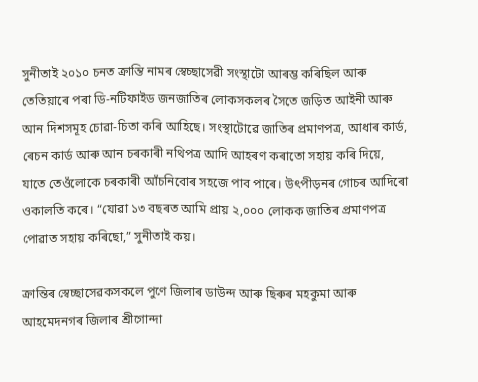সুনীতাই ২০১০ চনত ক্ৰান্তি নামৰ স্বেচ্ছাসেৱী সংস্থাটো আৰম্ভ কৰিছিল আৰু তেতিয়াৰে পৰা ডি-নটিফাইড জনজাতিৰ লোকসকলৰ সৈতে জড়িত আইনী আৰু আন দিশসমূহ চোৱা-চিতা কৰি আহিছে। সংস্থাটোৱে জাতিৰ প্ৰমাণপত্ৰ, আধাৰ কাৰ্ড, ৰেচন কাৰ্ড আৰু আন চৰকাৰী নথিপত্ৰ আদি আহৰণ কৰাতো সহায় কৰি দিয়ে, যাতে তেওঁলোকে চৰকাৰী আঁচনিবোৰ সহজে পাব পাৰে। উৎপীড়নৰ গোচৰ আদিৰো ওকালতি কৰে। “যোৱা ১৩ বছৰত আমি প্ৰায় ২,০০০ লোকক জাতিৰ প্ৰমাণপত্ৰ পোৱাত সহায় কৰিছো,” সুনীতাই কয়।

ক্ৰান্তিৰ স্বেচ্ছাসেৱকসকলে পুণে জিলাৰ ডাউন্দ আৰু ছিৰুৰ মহকুমা আৰু আহমেদনগৰ জিলাৰ শ্ৰীগোন্দা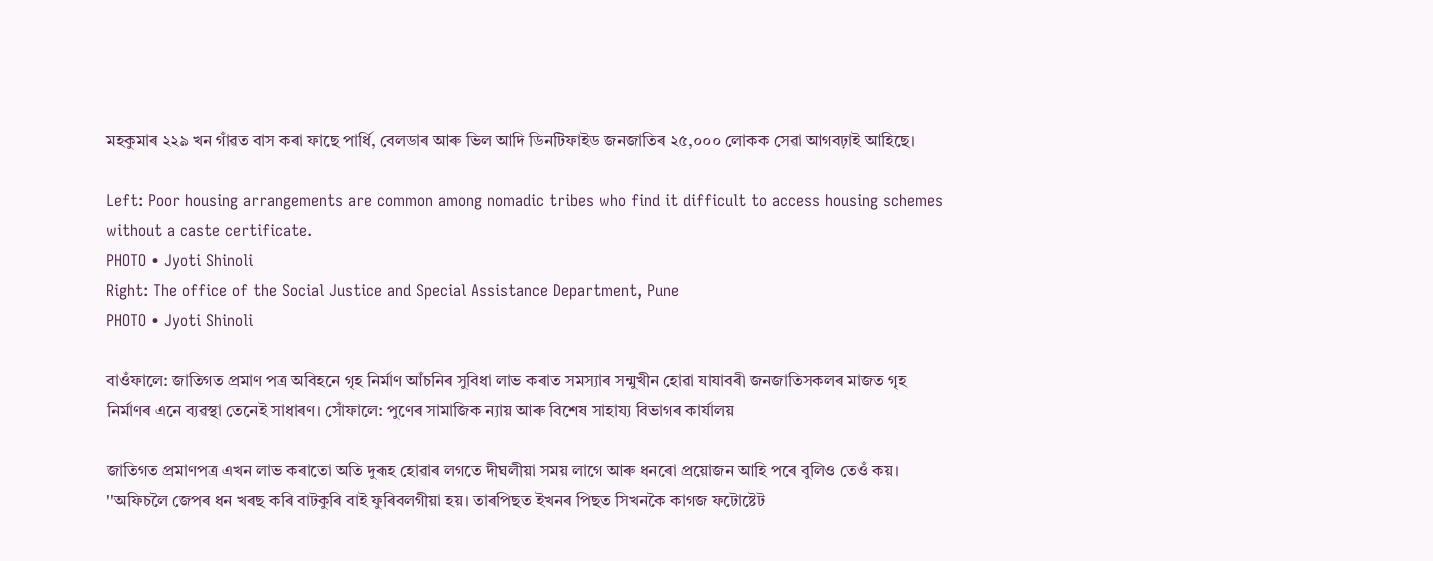মহকুমাৰ ২২৯ খন গাঁৱত বাস কৰা ফাছে পাৰ্ধি, বেলডাৰ আৰু ভিল আদি ডিনটিফাইড জনজাতিৰ ২৫,০০০ লোকক সেৱা আগবঢ়াই আহিছে।

Left: Poor housing arrangements are common among nomadic tribes who find it difficult to access housing schemes without a caste certificate.
PHOTO • Jyoti Shinoli
Right: The office of the Social Justice and Special Assistance Department, Pune
PHOTO • Jyoti Shinoli

বাওঁফালে: জাতিগত প্ৰমাণ পত্ৰ অবিহনে গৃহ নিৰ্মাণ আঁচনিৰ সুবিধা লাভ কৰাত সমস্যাৰ সন্মুখীন হোৱা যাযাবৰী জনজাতিসকলৰ মাজত গৃহ নিৰ্মাণৰ এনে ব্যৱস্থা তেনেই সাধাৰণ। সোঁফালে: পুণেৰ সামাজিক ন্যায় আৰু বিশেষ সাহায্য বিভাগৰ কাৰ্যালয়

জাতিগত প্ৰমাণপত্ৰ এখন লাভ কৰাতো অতি দুৰূহ হোৱাৰ লগতে দীঘলীয়া সময় লাগে আৰু ধনৰো প্ৰয়োজন আহি পৰে বুলিও তেওঁ কয়। ''অফিচলৈ জেপৰ ধন খৰছ কৰি বাটকুৰি বাই ফুৰিবলগীয়া হয়। তাৰপিছত ইখনৰ পিছত সিখনকৈ কাগজ ফটোষ্টেট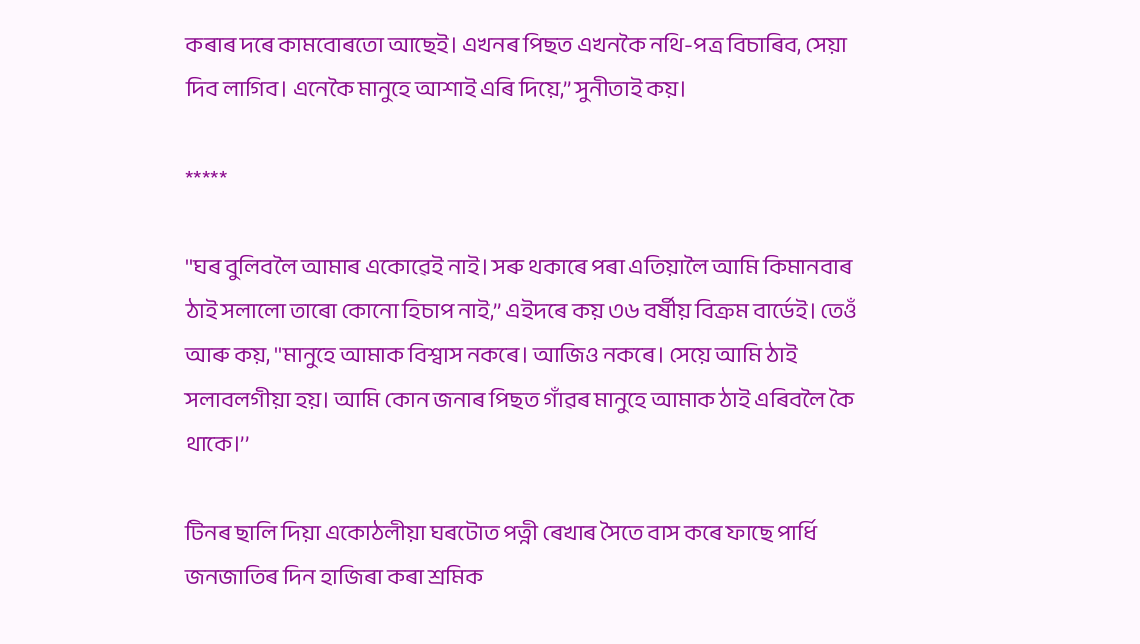কৰাৰ দৰে কামবোৰতো আছেই। এখনৰ পিছত এখনকৈ নথি-পত্ৰ বিচাৰিব, সেয়া দিব লাগিব। এনেকৈ মানুহে আশাই এৰি দিয়ে,’’ সুনীতাই কয়।

*****

''ঘৰ বুলিবলৈ আমাৰ একোৱেই নাই। সৰু থকাৰে পৰা এতিয়ালৈ আমি কিমানবাৰ ঠাই সলালো তাৰো কোনো হিচাপ নাই,’’ এইদৰে কয় ৩৬ বৰ্ষীয় বিক্ৰম বাৰ্ডেই। তেওঁ আৰু কয়, ''মানুহে আমাক বিশ্বাস নকৰে। আজিও নকৰে। সেয়ে আমি ঠাই সলাবলগীয়া হয়। আমি কোন জনাৰ পিছত গাঁৱৰ মানুহে আমাক ঠাই এৰিবলৈ কৈ থাকে।’’

টিনৰ ছালি দিয়া একোঠলীয়া ঘৰটোত পত্নী ৰেখাৰ সৈতে বাস কৰে ফাছে পাৰ্ধি জনজাতিৰ দিন হাজিৰা কৰা শ্ৰমিক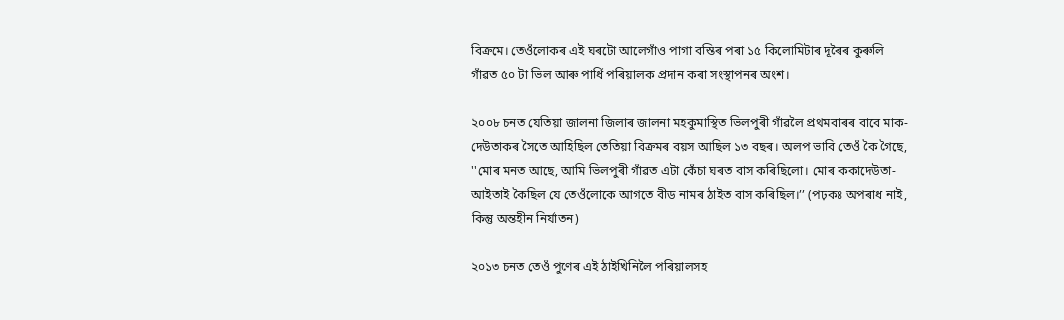বিক্ৰমে। তেওঁলোকৰ এই ঘৰটো আলেগাঁও পাগা বস্তিৰ পৰা ১৫ কিলোমিটাৰ দূৰৈৰ কুৰুলি গাঁৱত ৫০ টা ভিল আৰু পাৰ্ধি পৰিয়ালক প্ৰদান কৰা সংস্থাপনৰ অংশ।

২০০৮ চনত যেতিয়া জালনা জিলাৰ জালনা মহকুমাস্থিত ভিলপুৰী গাঁৱলৈ প্ৰথমবাৰৰ বাবে মাক-দেউতাকৰ সৈতে আহিছিল তেতিয়া বিক্ৰমৰ বয়স আছিল ১৩ বছৰ। অলপ ভাবি তেওঁ কৈ গৈছে, ''মোৰ মনত আছে, আমি ভিলপুৰী গাঁৱত এটা কেঁচা ঘৰত বাস কৰিছিলো। মোৰ ককাদেউতা-আইতাই কৈছিল যে তেওঁলোকে আগতে বীড নামৰ ঠাইত বাস কৰিছিল।’’ (পঢ়কঃ অপৰাধ নাই, কিন্তু অন্তহীন নিৰ্যাতন)

২০১৩ চনত তেওঁ পুণেৰ এই ঠাইখিনিলৈ পৰিয়ালসহ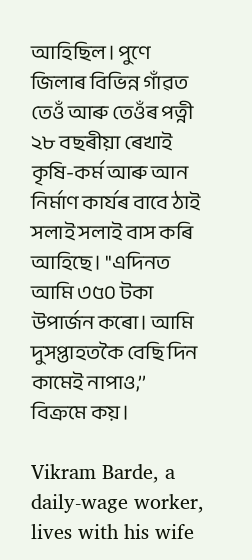আহিছিল। পুণে জিলাৰ বিভিন্ন গাঁৱত তেওঁ আৰু তেওঁৰ পত্নী ২৮ বছৰীয়া ৰেখাই কৃষি-কৰ্ম আৰু আন নিৰ্মাণ কাৰ্যৰ বাবে ঠাই সলাই সলাই বাস কৰি আহিছে। ''এদিনত আমি ৩৫০ টকা উপাৰ্জন কৰো। আমি দুসপ্তাহতকৈ বেছি দিন কামেই নাপাও,’’ বিক্ৰমে কয়।

Vikram Barde, a daily-wage worker, lives with his wife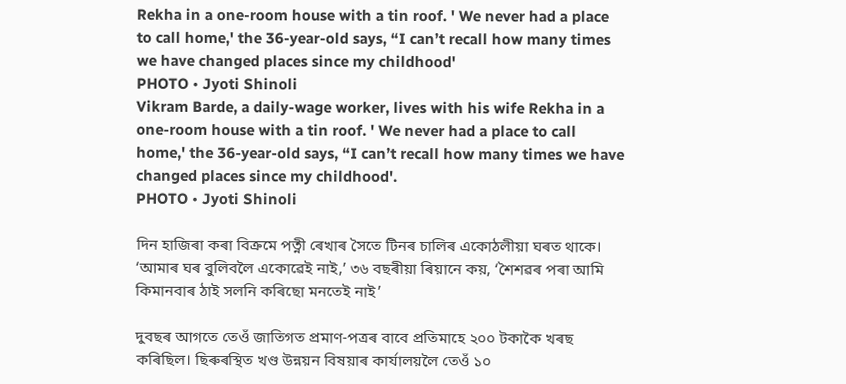Rekha in a one-room house with a tin roof. ' We never had a place to call home,' the 36-year-old says, “I can’t recall how many times we have changed places since my childhood'
PHOTO • Jyoti Shinoli
Vikram Barde, a daily-wage worker, lives with his wife Rekha in a one-room house with a tin roof. ' We never had a place to call home,' the 36-year-old says, “I can’t recall how many times we have changed places since my childhood'.
PHOTO • Jyoti Shinoli

দিন হাজিৰা কৰা বিক্ৰমে পত্নী ৰেখাৰ সৈতে টিনৰ চালিৰ একোঠলীয়া ঘৰত থাকে। ‘আমাৰ ঘৰ বুলিবলৈ একোৱেই নাই,’ ৩৬ বছৰীয়া ৰিয়ানে কয়, ‘শৈশৱৰ পৰা আমি কিমানবাৰ ঠাই সলনি কৰিছো মনতেই নাই’

দুবছৰ আগতে তেওঁ জাতিগত প্ৰমাণ-পত্ৰৰ বাবে প্ৰতিমাহে ২০০ টকাকৈ খৰছ কৰিছিল। ছিৰুৰস্থিত খণ্ড উন্নয়ন বিষয়াৰ কাৰ্যালয়লৈ তেওঁ ১০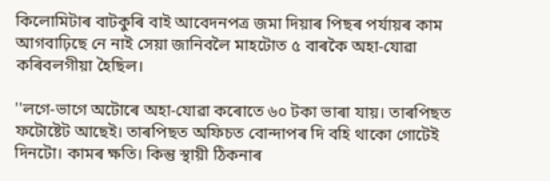কিলোমিটাৰ বাটকুৰি বাই আবেদনপত্ৰ জমা দিয়াৰ পিছৰ পৰ্যায়ৰ কাম আগবাঢ়িছে নে নাই সেয়া জানিবলৈ মাহটোত ৫ বাৰকৈ অহা-যোৱা কৰিবলগীয়া হৈছিল।

''লগে-ভাগে অটোৰে অহা-যোৱা কৰোতে ৬০ টকা ভাৰা যায়। তাৰপিছত ফটোষ্টেট আছেই। তাৰপিছত অফিচত বোন্দাপৰ দি বহি থাকো গোটেই দিনটো। কামৰ ক্ষতি। কিন্তু স্থায়ী ঠিকনাৰ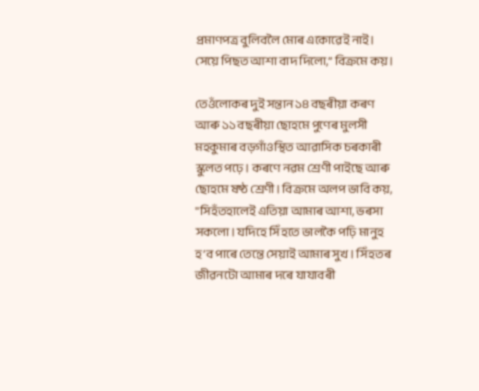প্ৰমাণপত্ৰ বুলিবলৈ মোৰ একোৱেই নাই। সেয়ে পিছত আশা বাদ দিলো,’’ বিক্ৰমে কয়।

তেওঁলোকৰ দুই সন্তান ১৪ বছৰীয়া কৰণ আৰু ১১ বছৰীয়া ছোহমে পুণেৰ মুলসী মহকুমাৰ বড়গাঁওস্থিত আৱাসিক চৰকাৰী স্কুলত পঢ়ে। কৰণে নৱম শ্ৰেণী পাইছে আৰু ছোহমে ষষ্ঠ শ্ৰেণী। বিক্ৰমে অলপ ভাবি কয়, ''সিহঁতহালেই এতিয়া আমাৰ আশা, ভৰসা সকলো। যদিহে সিঁহতে ভালকৈ পঢ়ি মানুহ হ’ব পাৰে তেন্তে সেয়াই আমাৰ সুখ। সিঁহতৰ জীৱনটো আমাৰ দৰে যাযাবৰী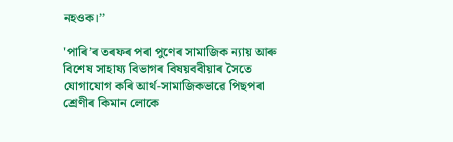নহওক।’’

'পাৰি’ৰ তৰফৰ পৰা পুণেৰ সামাজিক ন্যায় আৰু বিশেষ সাহায্য বিভাগৰ বিষয়ববীয়াৰ সৈতে যোগাযোগ কৰি আৰ্থ-সামাজিকভাৱে পিছপৰা শ্ৰেণীৰ কিমান লোকে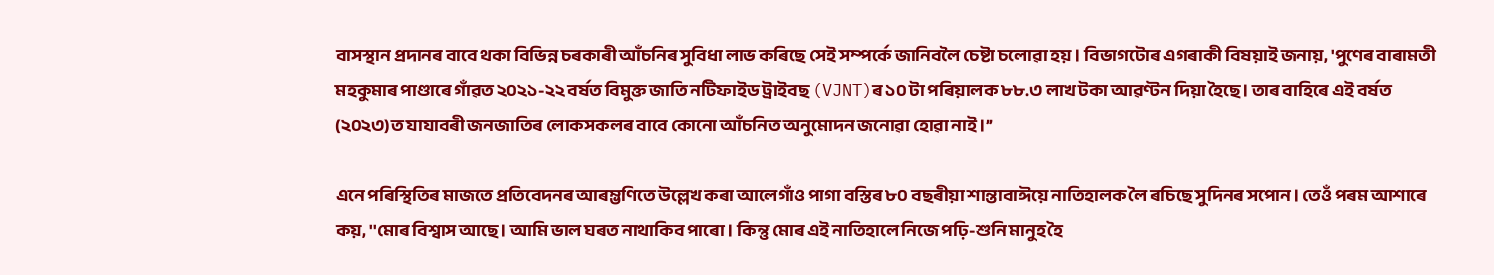বাসস্থান প্ৰদানৰ বাবে থকা বিভিন্ন চৰকাৰী আঁচনিৰ সুবিধা লাভ কৰিছে সেই সম্পৰ্কে জানিবলৈ চেষ্টা চলোৱা হয়। বিভাগটোৰ এগৰাকী বিষয়াই জনায়, 'পুণেৰ বাৰামতী মহকুমাৰ পাণ্ডাৰে গাঁৱত ২০২১-২২ বৰ্ষত বিমুক্ত জাতি নটিফাইড ট্ৰাইবছ (VJNT)ৰ ১০ টা পৰিয়ালক ৮৮.৩ লাখ টকা আৱণ্টন দিয়া হৈছে। তাৰ বাহিৰে এই বৰ্ষত (২০২৩)ত যাযাবৰী জনজাতিৰ লোকসকলৰ বাবে কোনো আঁচনিত অনুমোদন জনোৱা হোৱা নাই।’’

এনে পৰিস্থিতিৰ মাজতে প্ৰতিবেদনৰ আৰম্ভণিতে উল্লেখ কৰা আলেগাঁও পাগা বস্তিৰ ৮০ বছৰীয়া শান্তাবাঈয়ে নাতিহালক লৈ ৰচিছে সুদিনৰ সপোন। তেওঁ পৰম আশাৰে কয়, ''মোৰ বিশ্বাস আছে। আমি ভাল ঘৰত নাথাকিব পাৰো। কিন্তু মোৰ এই নাতিহালে নিজে পঢ়ি-শুনি মানুহ হৈ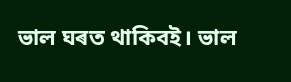ভাল ঘৰত থাকিবই। ভাল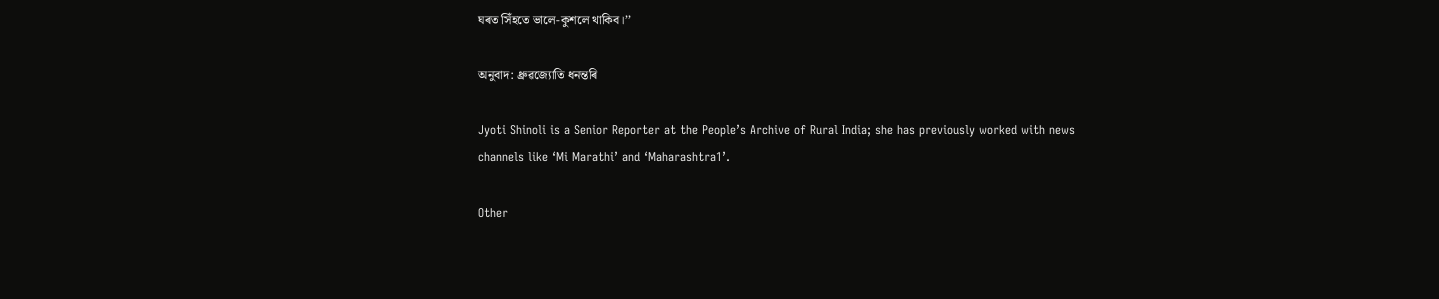ঘৰত সিঁহতে ভালে-কুশলে থাকিব।’’

অনুবাদ: ধ্ৰুৱজ্যোতি ধনন্তৰি

Jyoti Shinoli is a Senior Reporter at the People’s Archive of Rural India; she has previously worked with news channels like ‘Mi Marathi’ and ‘Maharashtra1’.

Other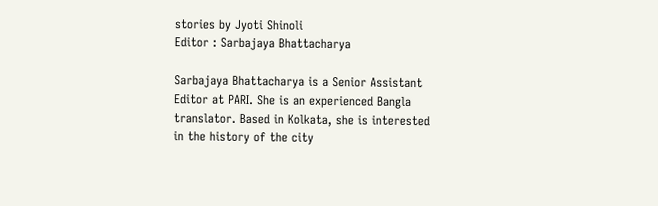stories by Jyoti Shinoli
Editor : Sarbajaya Bhattacharya

Sarbajaya Bhattacharya is a Senior Assistant Editor at PARI. She is an experienced Bangla translator. Based in Kolkata, she is interested in the history of the city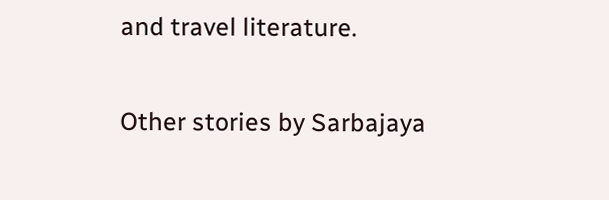and travel literature.

Other stories by Sarbajaya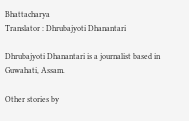Bhattacharya
Translator : Dhrubajyoti Dhanantari

Dhrubajyoti Dhanantari is a journalist based in Guwahati, Assam.

Other stories by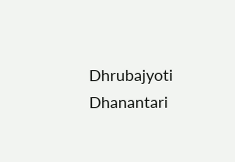Dhrubajyoti Dhanantari